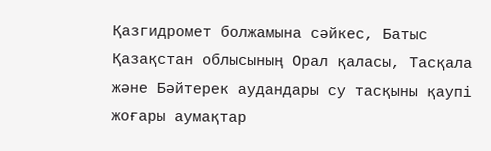Қазгидромет болжамына сәйкес, Батыс Қазақстан облысының Орал қаласы, Тасқала және Бәйтерек аудандары су тасқыны қаупі жоғары аумақтар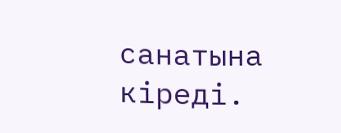санатына кіреді.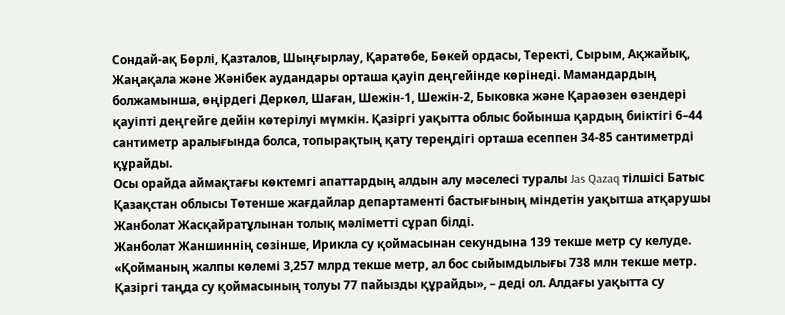Сондай-ақ Бөрлі, Қазталов, Шыңғырлау, Қаратөбе, Бөкей ордасы, Теректі, Сырым, Ақжайық, Жаңақала және Жәнібек аудандары орташа қауіп деңгейінде көрінеді. Мамандардың болжамынша, өңірдегі Деркөл, Шаған, Шежін-1, Шежін-2, Быковка және Қараөзен өзендері қауіпті деңгейге дейін көтерілуі мүмкін. Қазіргі уақытта облыс бойынша қардың биіктігі 6–44 сантиметр аралығында болса, топырақтың қату тереңдігі орташа есеппен 34-85 сантиметрді құрайды.
Осы орайда аймақтағы көктемгі апаттардың алдын алу мәселесі туралы Jas Qazaq тілшісі Батыс Қазақстан облысы Төтенше жағдайлар департаменті бастығының міндетін уақытша атқарушы Жанболат Жасқайратұлынан толық мәліметті сұрап білді.
Жанболат Жаншиннің сөзінше, Ирикла су қоймасынан секундына 139 текше метр су келуде. «Қойманың жалпы көлемі 3,257 млрд текше метр, ал бос сыйымдылығы 738 млн текше метр. Қазіргі таңда су қоймасының толуы 77 пайызды құрайды», – деді ол. Алдағы уақытта су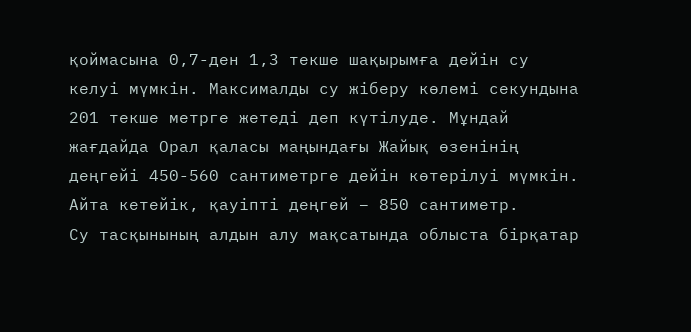қоймасына 0,7-ден 1,3 текше шақырымға дейін су келуі мүмкін. Максималды су жіберу көлемі секундына 201 текше метрге жетеді деп күтілуде. Мұндай жағдайда Орал қаласы маңындағы Жайық өзенінің деңгейі 450-560 сантиметрге дейін көтерілуі мүмкін. Айта кетейік, қауіпті деңгей – 850 сантиметр.
Су тасқынының алдын алу мақсатында облыста бірқатар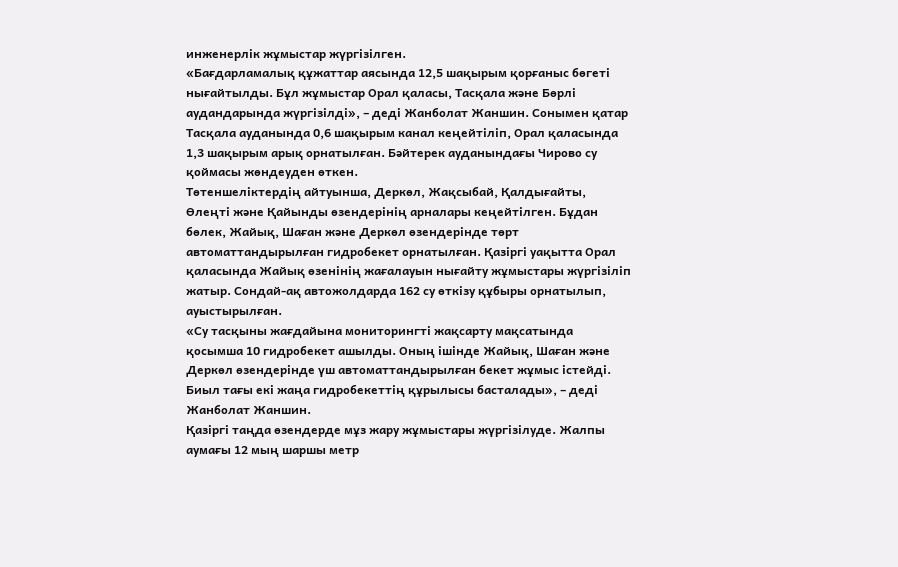инженерлік жұмыстар жүргізілген.
«Бағдарламалық құжаттар аясында 12,5 шақырым қорғаныс бөгеті нығайтылды. Бұл жұмыстар Орал қаласы, Тасқала және Бөрлі аудандарында жүргізілді», – деді Жанболат Жаншин. Сонымен қатар Тасқала ауданында 0,6 шақырым канал кеңейтіліп, Орал қаласында 1,3 шақырым арық орнатылған. Бәйтерек ауданындағы Чирово су қоймасы жөндеуден өткен.
Төтеншеліктердің айтуынша, Деркөл, Жақсыбай, Қалдығайты, Өлеңті және Қайынды өзендерінің арналары кеңейтілген. Бұдан бөлек, Жайық, Шаған және Деркөл өзендерінде төрт автоматтандырылған гидробекет орнатылған. Қазіргі уақытта Орал қаласында Жайық өзенінің жағалауын нығайту жұмыстары жүргізіліп жатыр. Сондай-ақ автожолдарда 162 су өткізу құбыры орнатылып, ауыстырылған.
«Су тасқыны жағдайына мониторингті жақсарту мақсатында қосымша 10 гидробекет ашылды. Оның ішінде Жайық, Шаған және Деркөл өзендерінде үш автоматтандырылған бекет жұмыс істейді. Биыл тағы екі жаңа гидробекеттің құрылысы басталады», – деді Жанболат Жаншин.
Қазіргі таңда өзендерде мұз жару жұмыстары жүргізілуде. Жалпы аумағы 12 мың шаршы метр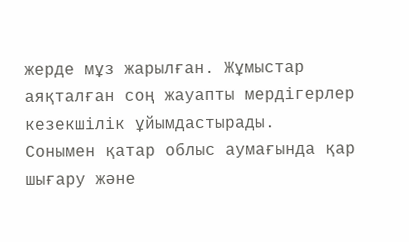жерде мұз жарылған. Жұмыстар аяқталған соң жауапты мердігерлер кезекшілік ұйымдастырады.
Сонымен қатар облыс аумағында қар шығару және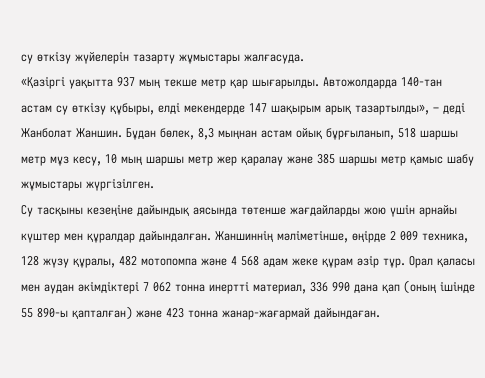су өткізу жүйелерін тазарту жұмыстары жалғасуда.
«Қазіргі уақытта 937 мың текше метр қар шығарылды. Автожолдарда 140-тан астам су өткізу құбыры, елді мекендерде 147 шақырым арық тазартылды», – деді Жанболат Жаншин. Бұдан бөлек, 8,3 мыңнан астам ойық бұрғыланып, 518 шаршы метр мұз кесу, 10 мың шаршы метр жер қаралау және 385 шаршы метр қамыс шабу жұмыстары жүргізілген.
Су тасқыны кезеңіне дайындық аясында төтенше жағдайларды жою үшін арнайы күштер мен құралдар дайындалған. Жаншиннің мәліметінше, өңірде 2 009 техника, 128 жүзу құралы, 482 мотопомпа және 4 568 адам жеке құрам әзір тұр. Орал қаласы мен аудан әкімдіктері 7 062 тонна инертті материал, 336 990 дана қап (оның ішінде 55 890-ы қапталған) және 423 тонна жанар-жағармай дайындаған.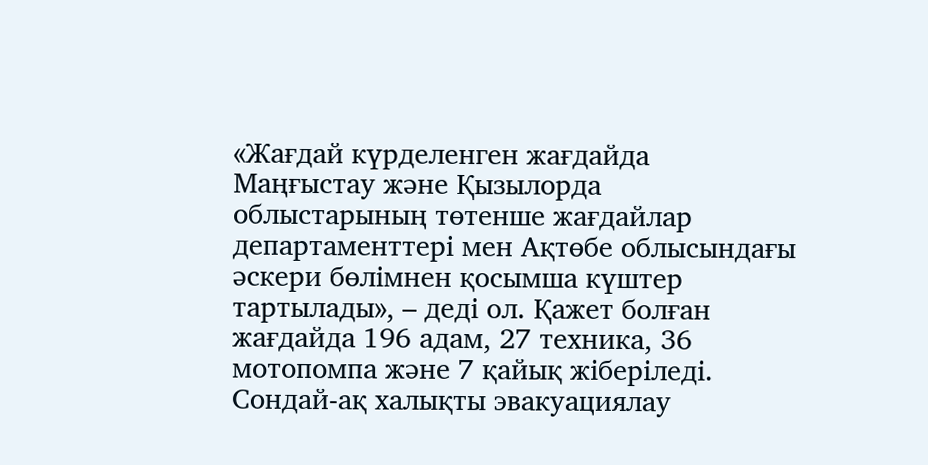«Жағдай күрделенген жағдайда Маңғыстау және Қызылорда облыстарының төтенше жағдайлар департаменттері мен Ақтөбе облысындағы әскери бөлімнен қосымша күштер тартылады», – деді ол. Қажет болған жағдайда 196 адам, 27 техника, 36 мотопомпа және 7 қайық жіберіледі.
Сондай-ақ халықты эвакуациялау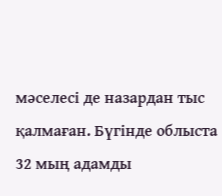мәселесі де назардан тыс қалмаған. Бүгінде облыста 32 мың адамды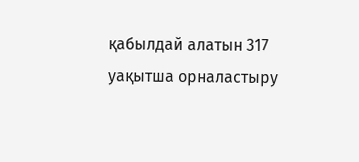қабылдай алатын 317 уақытша орналастыру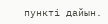пункті дайын.